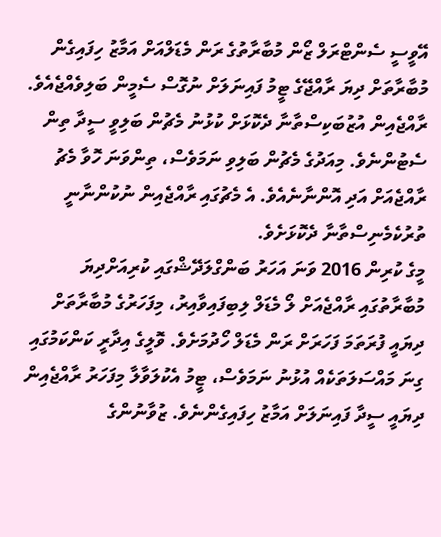އޭވީސީ ސެންޓްރަލް ޒޯން މުބާރާތުގެ ރަން މެޑަލްއަށް އަމާޒު ހިފައިގެން މުބާރާތަށް ދިޔަ ރާއްޖޭގެ ޓީމު ފައިނަލަށް ނުގޮސް ސެމީން ބަލިވެއްޖެއެވެ.
ރާއްޖެއިން އުޒުބަކިސްތާނާ ދެކޮޅަށް ކުޅުނު މެޗުން ބަލިވީ ސީދާ ތިން ސެޓުންނެވެ. މިއަދުގެ މެޗުން ބަލިވި ނަމަވެސް، ތިންވަނަ ހޮވާ މެޗު ރާއްޖެއަށް އަދި އޮންނާނެއެވެ. އެ މެޗުގައި ރާއްޖެއިން ނުކުންނާނީ ތުރުކެމެނިސްތާނާ ދެކޮޅަށެވެ.
މީގެ ކުރިން 2016 ވަނަ އަހަރު ބަންގްލަދޭޝްގައި ކުރިއަށްދިޔަ މުބާރާތުގައި ރާއްޖެއަށް ލޯ މެޑަލް ލިބިފައިވާއިރު، މިފަހަރުގެ މުބާރާތަށް ދިޔައީ ފުރަތަމަ ފަހަރަށް ރަން މެޑަލް ހޯދުމަށެވެ. ވޮލީގެ އިދާރީ ކަންކަމުގައި ގިނަ މައްސަލަތަކެއް އުޅުނު ނަމަވެސް، ޓީމު އެކުލަވާލާ މިފަހަރު ރާއްޖެއިން ދިޔައީ ސީދާ ފައިނަލަށް އަމާޒު ހިފައިގެންނެވެ. ޒުވާނުންގެ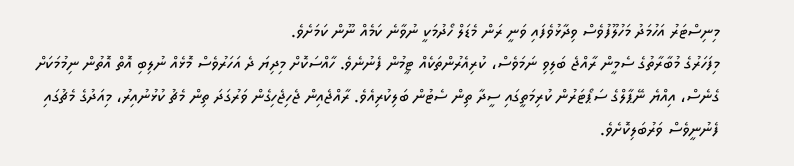މިނިސްޓަރު އަހުމަދު މަހުލޫފުވެސް ވިދާޅުވެފައި ވަނީ ރަން މެޑަލް ހޯދުމަކީ ނުވާނެ ކަމެއް ނޫން ކަމަށެވެ.
މިފަހަރުގެ މުބާރާތުގެ ސެމީން ރާއްޖެ ބަލިވި ނަމަވެސް، ކުރިއެރުންތަކެއް ޓީމުން ފެނުނެވެ. ހާއްސަކޮށް މިދިޔަ ދެ އަހަރުވެސް މޮޅެއް ނުލިބި އޮތް އޮތުން ނިމުމަކަށް ގެނެސް، އިއްޔެ ނޭޕާލްގެ ސަޕޯޓަރުން ކުރިމަތީގައި ސީދާ ތިން ސެޓުން ބަލިކުރިއެވެ. ރާއްޖެއިން ޖެހިޖެހިގެން ވަރުގަދަ ތިން މެޗު ކުޅުނުއިރު، މިއަދުގެ މެޗުގައި ފެނުނީވެސް ވަރުބަލިކޮށެވެ.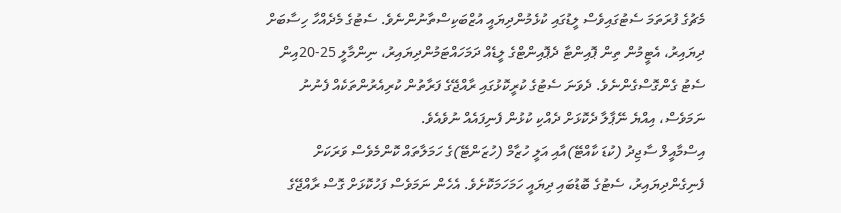މެޗުގެ ފުރަތަމަ ސެޓުގައިވެސް ލީޑުގައި ކުޅެމުންދިޔައީ އުޒްބަކިސްތާނުންނެވެ. ސެޓުގެ މެދެއްހާ ހިސާބަށް ދިޔައިރު، އެޓީމުން ތިން ޕޮއިންޓާ ދެޕޮއިންޓްގެ ލީޑެއް ދަމަހައްޓަމުންދިޔައިރު، ނިންމާލީ 25-20އިން ސެޓު ގެންގޮސްގެންނެވެ. ދެވަނަ ސެޓުގެ ކުރީކޮޅުގައި ރާއްޖޭގެ ފަރާތުން ކުރިއެރުންތަކެއް ފެނުނު ނަމަވެސް، އިއްޔެ ނޭޕާލާ ދެކޮޅަށް ދެއްކި ކުޅުން ފެނިފައެއް ނުވެއެވެ.
އިސްމާއީލް ސާޖިދު (ކުޑަ ކާއްޓޭ)އާއި އަލީ ހުޒާމް (ހުޒަންޓޭ)ގެ ހަމަލާތައް ކޮންމެވެސް ވަރަކަށް ފެނިގެންދިޔައިރު، ސެޓުގެ ބޮޑުބައި ދިޔައީ ހަމަހަމަކޮށެވެ. އެހެން ނަމަވެސް ފަހުކޮޅަށް ގޮސް ރާއްޖޭގެ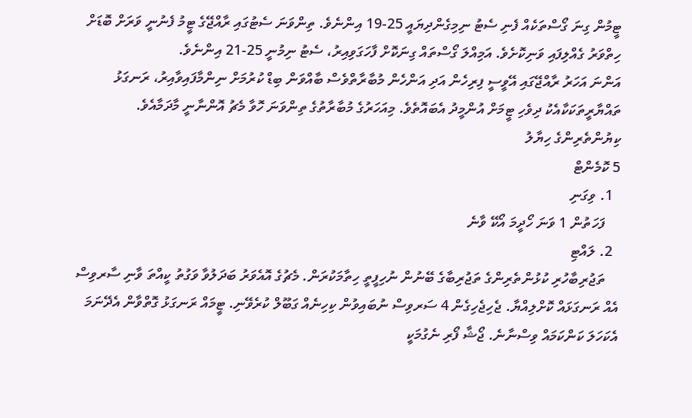ޓީމުން ގިނަ ގޯސްތަކެއް ފެނި ސެޓު ނިމިގެންދިޔައީ 25-19 އިންނެވެ. ތިންވަނަ ސެޓުގައި ރާއްޖޭގެ ޓީމު ފެނުނީ ވަރަށް ބޮޑަށް ހިތްވަރު ގެއްލިފައި ވަނިކޮށެވެ. އަމިއްލަ ގޯސްތައް ގިނަކޮށް ފާހަގަވިއިރު، ސެޓު ނިމުނީ 25-21 އިންނެވެ.
އަންނަ އަހަރު ރާއްޖޭގައި އޭވީސީ ފިރިހެން އަދި އަންހެން މުބާރާތްވެސް ބާއްވަން ބިޑް ކުރުމަށް ނިންމާފައިވާއިރު، ރަނގަޅު ތައްޔާރީތަކަކާއެކު ދިވެހި ޓީމަށް އުންމީދު އެބައޮތެވެ. މިއަހަރުގެ މުބާރާތުގެ ތިންވަނަ ހޮވާ މެޗު އޮންނާނީ މާދަމާއެވެ.
ކިޔުންތެރިންގެ ހިޔާލު
5 ކޮމެންޓް
  1. ވިގަނި
    ފަހަތުން 1 ވަނަ ހޯދީމަ އޯކޭ ވާނެ
  2. ލައްޓި
    ތަޖުރިބާހުރި ކުޅުންތެރިންގެ ތަޖުރިބާގެ ބޭނުން ނުހިފީތީ ހިތާމަކުރަން. މެޗުގެ އޮއެވަރު ބަދަލުވާ ވަގުތު ކީއްތަ ވާނި ސާރވިސް އެއް ރަނގަޅައް ކޮށްލިއްޔާ. ޖެހިޖެހިގެން 4 ސަރވިސް ނުބައިވުން ކިހިނެއް ގަބޫލް ކުރެވޭނި. ޓީމައް ރަނގަޅު ގޮތްވާން އެދޭނަމަ އެކަހަލަ ކަންކަމައް ވިސްނާނެ. ޖޯޝާ ފޯރި ނެގުމަކީ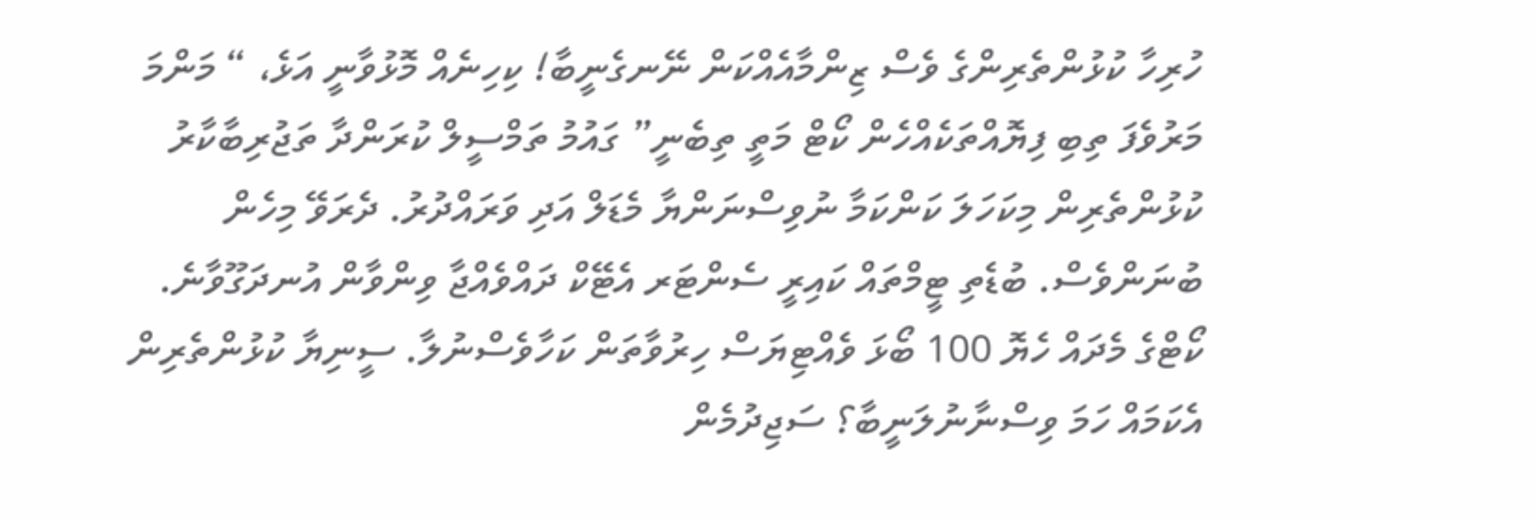ހުރިހާ ކުޅުންތެރިންގެ ވެސް ޒިންމާއެއްކަން ނޭނގެނީބާ! ކިހިނެއް މޮޅުވާނީ އަޅެ، “ މަންމަ މަރުވެފަ ތިބި ފިޔޮއްތަކެއްހެން ކޯޓް މަތީ ތިބެނީ” ގައުމު ތަމްސީލް ކުރަންދާ ތަޖުރިބާކާރު ކުޅުންތެރިން މިކަހަލަ ކަންކަމާ ނުވިސްނަންޔާ މެޑަލް އަދި ވަރައްދުރު. ދެރަވޭ މިހެން ބުނަންވެސް. ބުޑެތި ޓީމްތައް ކައިރީ ސެންޓަރ އެޓޭކް ދައްވެއްޖާ ވިންވާން އުނދަގޫވާނެ. ކޯޓްގެ މެދައް ހެޔޮ 100 ބޯޅަ ވެއްޓިޔަސް ހިރުވާތަން ކަހާވެސްނުލާ. ސީނިޔާ ކުޅުންތެރިން އެކަމައް ހަމަ ވިސްނާނުލަނީބާ؟ ސަޖިދުމެން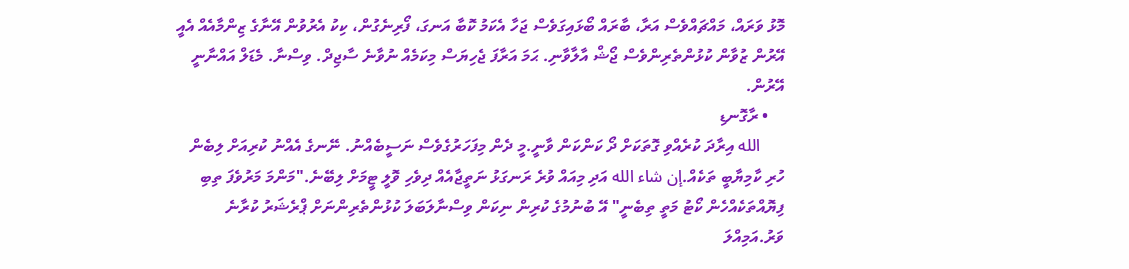މޮޅު ވަރައް، މައްޗައްވެސް އަރާ، ބާރައް ބޯޅައިގަވެސް ޖަހާ އެކަމު ކޮބާ އަނގަ، ފޯރިނެގުން، ކިކު އެރުވުން އޭނާގެ ޒިންމާއެއް އެއީ އޭރުން ޒުވާން ކުޅުންތެރިންވެސް ޖޯޝް އާލާވާނި. ޙަމަ އަރާފަ ޖެހިޔަސް މިކަމެއް ނުވާނެ ސާޖިދް. ވިސްނާ. މެޑަލް އައްނާނީ އޭރުން.
    • ރާގޮނޑި
      الله އިރާދަ ކުރެއްވި ގޮތަކަށް ދޯ ކަންކަން ވާނީ.މީ ދެން މިފަހަރުގެވެސް ނަސީބެއްނު. ނޭނގެ އެއްނު ކުރިއަށް ލިބެން ހުރި ކާމިޔާބީ ތަކެއް.إن شاء الله އަދި މިއައް ވުރެ ރަނގަޅު ނަތީޖާއެއް ދިވެހި ވޮލީ ޓީމަށް ލިބޭނެ."މަންމަ މަރުވެފަ ތިބި ފިޔޮއްތަކެއްހެން ކޯޓު މަތީ ތިބެނީ" އޭ ބުނުމުގެ ކުރިން ނިކަން ވިސްނާލަބަލަ ކުޅުންތެރިންނަށް ޕްރެޝަރު ކުރާނެ ވަރު.އަމިއްލަ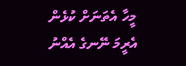މީހާ އެތަނަށް ކުޅެން އެރީމަ ނޭނގެ އެއްނު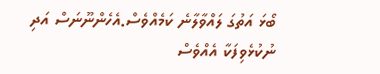ބޯޅަ އަތުގަ ލައްވާލާނެ ކަމެއްވެސް.އެހެންނޫނަސް އަދި ނުކުޅެވިފަކާ އެއްވެސް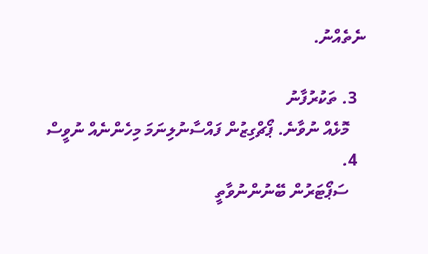ނެތެއްނު.

  3. ތަކުރުފާނު
    މޮޅެއް ނުވާނެ. ޕޯޗްގިޒުން ފައްސާނުލިނަމަ މިހެންނެއް ނުވީސް
  4.
    ސަޕޯޓަރުން ބޭނުންނުވާތީ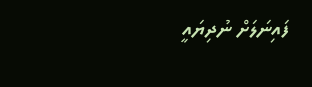ފައިނަލަށް ނުދިޔައީ